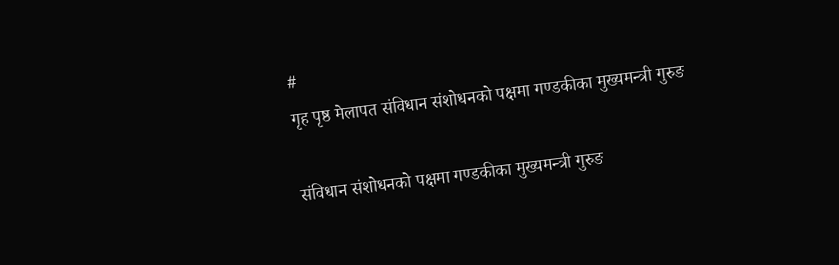#
गृह पृष्ठ मेलापत संविधान संशोधनको पक्षमा गण्डकीका मुख्यमन्त्री गुरुङ

संविधान संशोधनको पक्षमा गण्डकीका मुख्यमन्त्री गुरुङ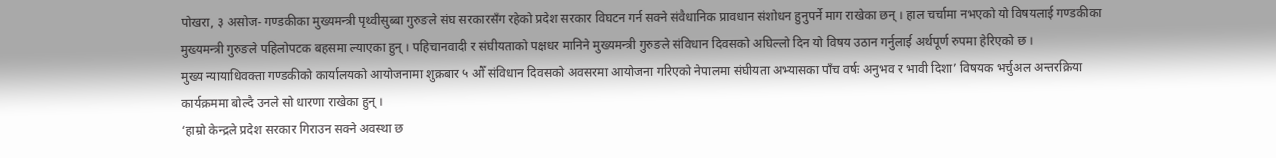पोखरा, ३ असोज- गण्डकीका मुख्यमन्त्री पृथ्वीसुब्बा गुरुङले संघ सरकारसँग रहेको प्रदेश सरकार विघटन गर्न सक्ने संवैधानिक प्रावधान संशोधन हुनुपर्ने माग राखेका छन् । हाल चर्चामा नभएको यो विषयलाई गण्डकीका मुख्यमन्त्री गुरुङले पहिलोपटक बहसमा ल्याएका हुन् । पहिचानवादी र संघीयताको पक्षधर मानिने मुख्यमन्त्री गुरुङले संविधान दिवसको अघिल्लो दिन यो विषय उठान गर्नुलाई अर्थपूर्ण रुपमा हेरिएको छ ।
मुख्य न्यायाधिवक्ता गण्डकीको कार्यालयको आयोजनामा शुक्रबार ५ औँ संविधान दिवसको अवसरमा आयोजना गरिएको नेपालमा संघीयता अभ्यासका पाँच वर्षः अनुभव र भावी दिशा’ विषयक भर्चुअल अन्तरक्रिया कार्यक्रममा बोल्दै उनले सो धारणा राखेका हुन् ।
‘हाम्रो केन्द्रले प्रदेश सरकार गिराउन सक्ने अवस्था छ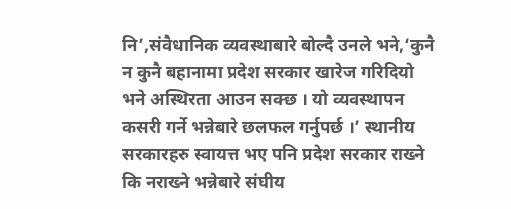नि’,संवैधानिक व्यवस्थाबारे बोल्दै उनले भने,‘कुनै न कुनै बहानामा प्रदेश सरकार खारेज गरिदियो भने अस्थिरता आउन सक्छ । यो व्यवस्थापन कसरी गर्ने भन्नेबारे छलफल गर्नुपर्छ ।’ स्थानीय सरकारहरु स्वायत्त भए पनि प्रदेश सरकार राख्ने कि नराख्ने भन्नेबारे संघीय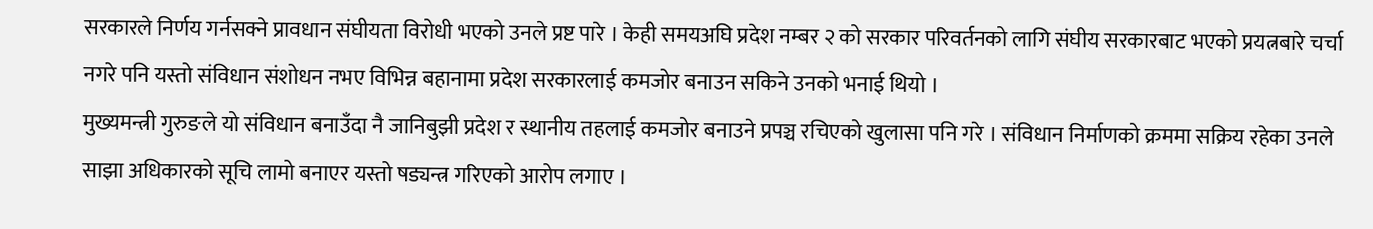सरकारले निर्णय गर्नसक्ने प्रावधान संघीयता विरोधी भएको उनले प्रष्ट पारे । केही समयअघि प्रदेश नम्बर २ को सरकार परिवर्तनको लागि संघीय सरकारबाट भएको प्रयत्नबारे चर्चा नगरे पनि यस्तो संविधान संशोधन नभए विभिन्न बहानामा प्रदेश सरकारलाई कमजोर बनाउन सकिने उनको भनाई थियो ।
मुख्यमन्त्री गुरुङले यो संविधान बनाउँदा नै जानिबुझी प्रदेश र स्थानीय तहलाई कमजोर बनाउने प्रपञ्च रचिएको खुलासा पनि गरे । संविधान निर्माणको क्रममा सक्रिय रहेका उनले साझा अधिकारको सूचि लामो बनाएर यस्तो षड्यन्त्र गरिएको आरोप लगाए ।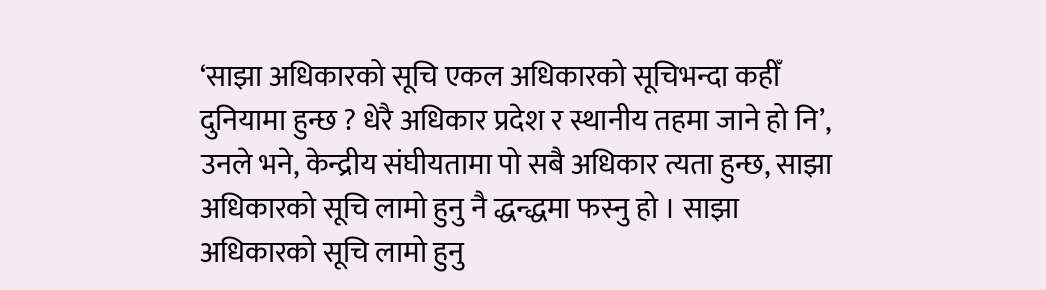‘साझा अधिकारको सूचि एकल अधिकारको सूचिभन्दा कहीँ दुनियामा हुन्छ ? धेरै अधिकार प्रदेश र स्थानीय तहमा जाने हो नि’, उनले भने, केन्द्रीय संघीयतामा पो सबै अधिकार त्यता हुन्छ, साझा अधिकारको सूचि लामो हुनु नै द्धन्द्धमा फस्नु हो । साझा अधिकारको सूचि लामो हुनु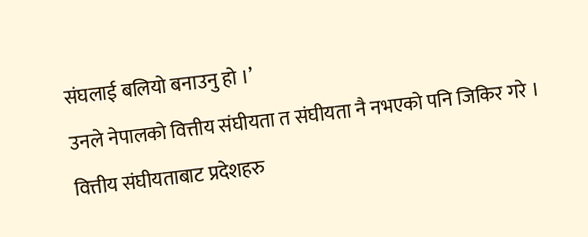संघलाई बलियो बनाउनु हो ।’
उनले नेपालको वित्तीय संघीयता त संघीयता नै नभएको पनि जिकिर गरे । वित्तीय संघीयताबाट प्रदेशहरु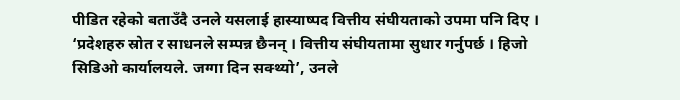पीडित रहेको बताउँदै उनले यसलाई हास्याष्पद वित्तीय संघीयताको उपमा पनि दिए । ‘प्रदेशहरु स्रोत र साधनले सम्पन्न छैनन् । वित्तीय संघीयतामा सुधार गर्नुपर्छ । हिजो सिडिओ कार्यालयले. जग्गा दिन सक्थ्यो’, उनले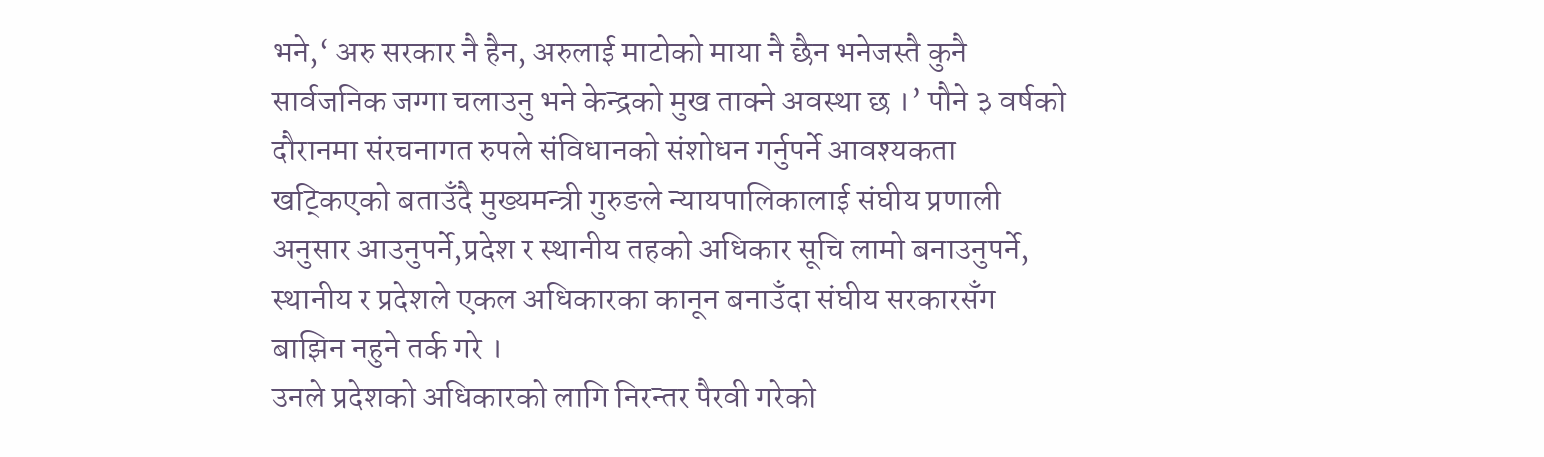भने,‘ अरु सरकार नै हैन, अरुलाई माटोको माया नै छैन भनेजस्तै कुनै सार्वजनिक जग्गा चलाउनु भने केन्द्रको मुख ताक्ने अवस्था छ ।’ पौने ३ वर्षको दौरानमा संरचनागत रुपले संविधानको संशोधन गर्नुपर्ने आवश्यकता खट्किएको बताउँदै मुख्यमन्त्री गुरुङले न्यायपालिकालाई संघीय प्रणाली अनुसार आउनुपर्ने,प्रदेश र स्थानीय तहको अधिकार सूचि लामो बनाउनुपर्ने, स्थानीय र प्रदेशले एकल अधिकारका कानून बनाउँदा संघीय सरकारसँग बाझिन नहुने तर्क गरे ।
उनले प्रदेशको अधिकारको लागि निरन्तर पैरवी गरेको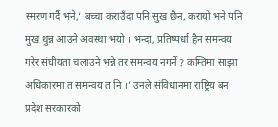स्मरण गर्दै भने,‘ बच्चा कराउँदा पनि सुख छैन, करायो भने पनि मुख थुन्न आउने अवस्था भयो । भन्दा, प्रतिष्पर्धा हैन समन्वय गरेर संघीयता चलाउने भन्ने तर समन्वय नगर्ने ? कम्तिमा साझा अधिकारमा त समन्वय त नि ।’ उनले संविधानमा राष्ट्रिय बन प्रदेश सरकारको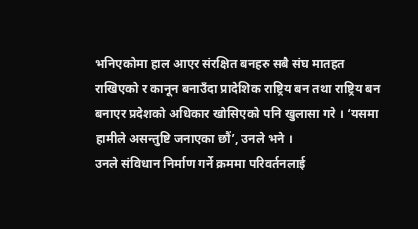भनिएकोमा हाल आएर संरक्षित बनहरु सबै संघ मातहत राखिएको र कानून बनाउँदा प्रादेशिक राष्ट्रिय बन तथा राष्ट्रिय बन बनाएर प्रदेशको अधिकार खोसिएको पनि खुलासा गरे । ‘यसमा हामीले असन्तुष्टि जनाएका छौं’, उनले भने ।
उनले संविधान निर्माण गर्ने क्रममा परिवर्तनलाई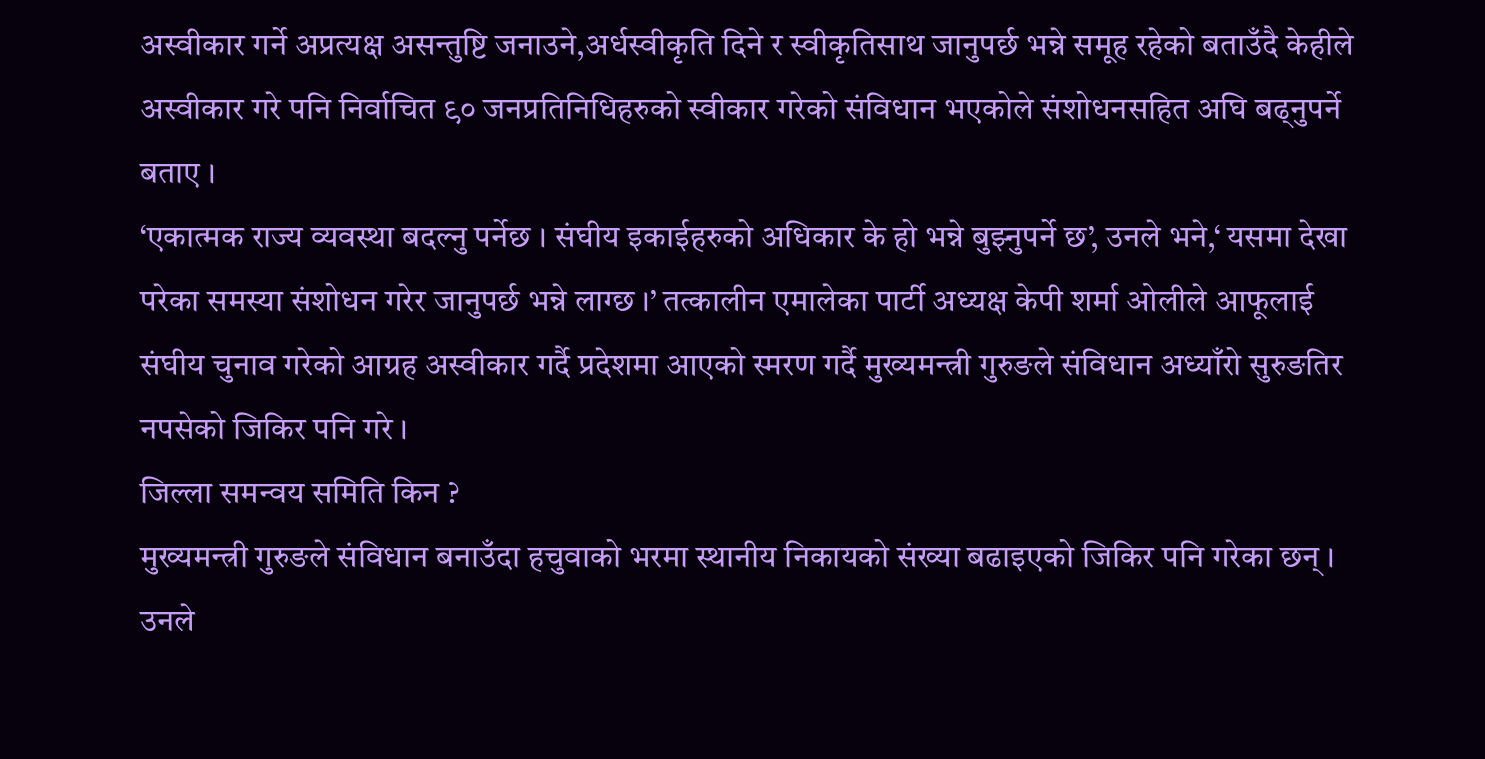अस्वीकार गर्ने अप्रत्यक्ष असन्तुष्टि जनाउने,अर्धस्वीकृति दिने र स्वीकृतिसाथ जानुपर्छ भन्ने समूह रहेको बताउँदै केहीले अस्वीकार गरे पनि निर्वाचित ९० जनप्रतिनिधिहरुको स्वीकार गरेको संविधान भएकोले संशोधनसहित अघि बढ्नुपर्ने बताए ।
‘एकात्मक राज्य व्यवस्था बदल्नु पर्नेछ । संघीय इकाईहरुको अधिकार के हो भन्ने बुझ्नुपर्ने छ’, उनले भने,‘ यसमा देखा परेका समस्या संशोधन गरेर जानुपर्छ भन्ने लाग्छ ।’ तत्कालीन एमालेका पार्टी अध्यक्ष केपी शर्मा ओलीले आफूलाई संघीय चुनाव गरेको आग्रह अस्वीकार गर्दै प्रदेशमा आएको स्मरण गर्दै मुख्यमन्त्री गुरुङले संविधान अध्याँरो सुरुङतिर नपसेको जिकिर पनि गरे ।
जिल्ला समन्वय समिति किन ?
मुख्यमन्त्री गुरुङले संविधान बनाउँदा हचुवाको भरमा स्थानीय निकायको संख्या बढाइएको जिकिर पनि गरेका छन् । उनले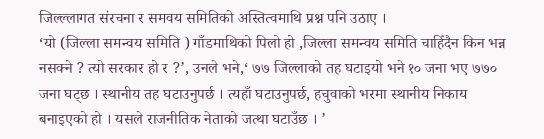जिल्ल्लागत संरचना र समवय समितिको अस्तित्वमाथि प्रश्न पनि उठाए ।
‘यो (जिल्ला समन्वय समिति ) गाँडमाथिको पिलो हो ,जिल्ला समन्वय समिति चाहिँदैन किन भन्न नसक्ने ? त्यो सरकार हो र ?’, उनले भने,‘ ७७ जिल्लाको तह घटाइयो भने १० जना भए ७७० जना घट्छ । स्थानीय तह घटाउनुपर्छ । त्यहाँ घटाउनुपर्छ, हचुवाको भरमा स्थानीय निकाय बनाइएको हो । यसले राजनीतिक नेताको जत्था घटाउँछ । ’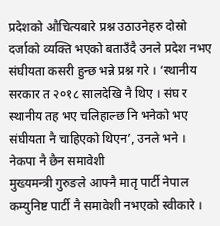प्रदेशको औचित्यबारे प्रश्न उठाउनेहरु दोस्रो दर्जाको व्यक्ति भएको बताउँदै उनले प्रदेश नभए संघीयता कसरी हुन्छ भन्ने प्रश्न गरे । ‘स्थानीय सरकार त २०१८ सालदेखि नै थिए । संघ र स्थानीय तह भए चलिहाल्छ नि भनेको भए संघीयता नै चाहिएको थिएन’, उनले भने ।
नेकपा नै छैन समावेशी
मुख्यमन्त्री गुरुङले आफ्नै मातृ पार्टी नेपाल कम्युनिष्ट पार्टी नै समावेशी नभएको स्वीकारे ।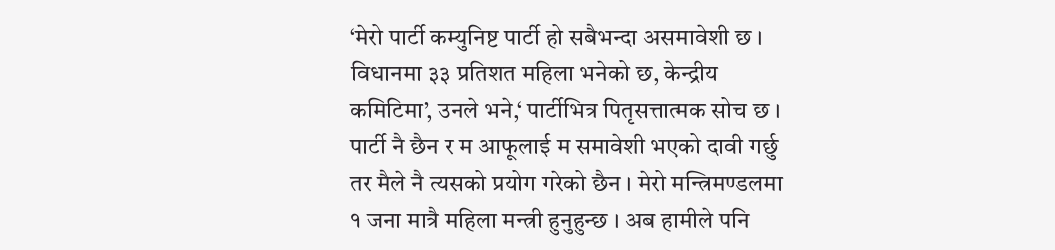‘मेरो पार्टी कम्युनिष्ट पार्टी हो सबैभन्दा असमावेशी छ । विधानमा ३३ प्रतिशत महिला भनेको छ, केन्द्रीय कमिटिमा’, उनले भने,‘ पार्टीभित्र पितृसत्तात्मक सोच छ । पार्टी नै छैन र म आफूलाई म समावेशी भएको दावी गर्छु तर मैले नै त्यसको प्रयोग गरेको छैन । मेरो मन्त्रिमण्डलमा १ जना मात्रै महिला मन्त्री हुनुहुन्छ । अब हामीले पनि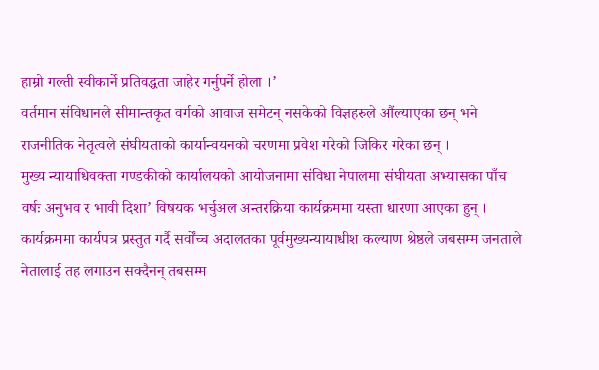हाम्रो गल्ती स्वीकार्ने प्रतिवद्धता जाहेर गर्नुपर्ने होला ।’
वर्तमान संविधानले सीमान्तकृत वर्गको आवाज समेटन् नसकेको विज्ञहरुले औंल्याएका छन् भने राजनीतिक नेतृत्वले संघीयताको कार्यान्वयनको चरणमा प्रवेश गरेको जिकिर गरेका छन् ।
मुख्य न्यायाधिवक्ता गण्डकीको कार्यालयको आयोजनामा संविधा नेपालमा संघीयता अभ्यासका पाँच वर्षः अनुभव र भावी दिशा’ विषयक भर्चुअल अन्तरक्रिया कार्यक्रममा यस्ता धारणा आएका हुन् ।
कार्यक्रममा कार्यपत्र प्रस्तुत गर्दै सर्वोंच्च अदालतका पूर्वमुख्यन्यायाधीश कल्याण श्रेष्ठले जबसम्म जनताले नेतालाई तह लगाउन सक्दैनन् तबसम्म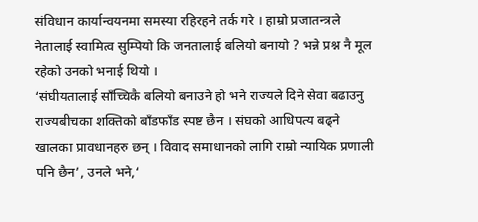संविधान कार्यान्वयनमा समस्या रहिरहने तर्क गरे । हाम्रो प्रजातन्त्रले नेतालाई स्वामित्व सुम्पियो कि जनतालाई बलियो बनायो ? भन्ने प्रश्न नै मूल रहेको उनको भनाई थियो ।
‘संघीयतालाई साँच्चिकै बलियो बनाउने हो भने राज्यले दिने सेवा बढाउनु राज्यबीचका शक्तिको बाँडफाँड स्पष्ट छैन । संघको आधिपत्य बढ्ने खालका प्रावधानहरु छन् । विवाद समाधानको लागि राम्रो न्यायिक प्रणाली पनि छैन’, उनले भने,‘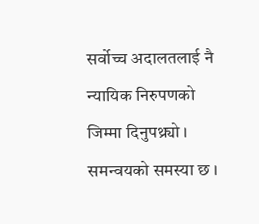सर्वोच्च अदालतलाई नै न्यायिक निरुपणको जिम्मा दिनुपथ्र्यो । समन्वयको समस्या छ ।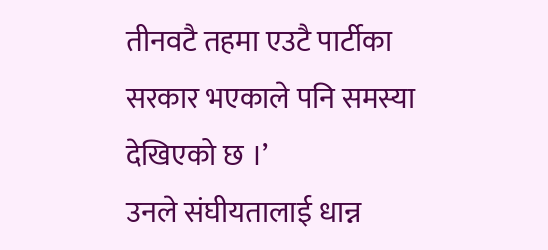तीनवटै तहमा एउटै पार्टीका सरकार भएकाले पनि समस्या देखिएको छ ।’
उनले संघीयतालाई धान्न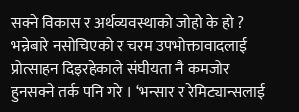सक्ने विकास र अर्थव्यवस्थाको जोहो के हो ? भन्नेबारे नसोचिएको र चरम उपभोक्तावादलाई प्रोत्साहन दिइरहेकाले संघीयता नै कमजोर हुनसक्ने तर्क पनि गरे । ‘भन्सार र रेमिट्यान्सलाई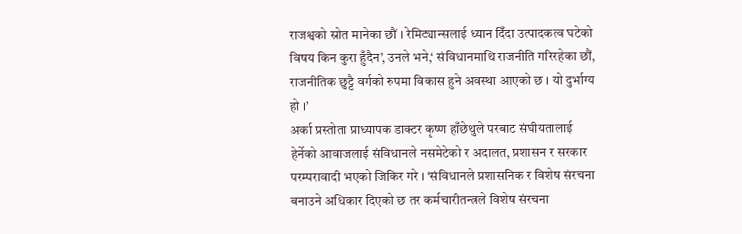राजश्वको स्रोत मानेका छौं । रेमिट्यान्सलाई ध्यान दिँदा उत्पादकत्व घटेको विषय किन कुरा हुँदैन’, उनले भने,‘ संविधानमाथि राजनीति गरिरहेका छौं, राजनीतिक छुट्टै वर्गको रुपमा विकास हुने अवस्था आएको छ । यो दुर्भाग्य हो ।’
अर्का प्रस्तोता प्राध्यापक डाक्टर कृष्ण हाँछेथुले परबाट संघीयतालाई हेर्नेको आवाजलाई संविधानले नसमेटेको र अदालत, प्रशासन र सरकार परम्परावादी भएको जिकिर गरे । ‘संविधानले प्रशासनिक र विशेष संरचना बनाउने अधिकार दिएको छ तर कर्मचारीतन्त्रले विशेष संरचना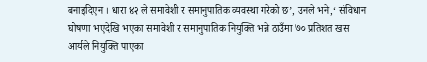बनाइदिएन । धारा ४२ ले समावेशी र समानुपातिक व्यवस्था गरेको छ’, उनले भने,‘ संविधान घोषणा भएदेखि भएका समावेशी र समानुपातिक नियुक्ति भन्ने ठाउँमा ७० प्रतिशत खस आर्यले नियुक्ति पाएका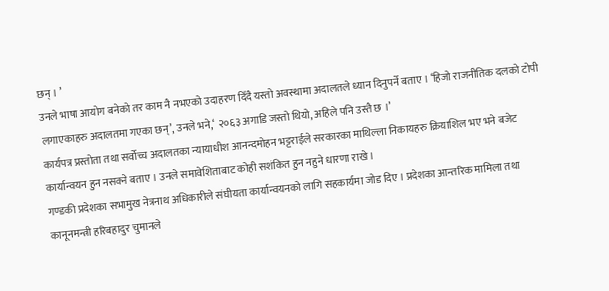छन् । ’
उनले भाषा आयोग बनेको तर काम नै नभएको उदाहरण दिँदै यस्तो अवस्थामा अदालतले ध्यान दिनुपर्ने बताए । ‘हिजो राजनीतिक दलको टोपी लगाएकाहरु अदालतमा गएका छन्’, उनले भने,‘ २०६३ अगाडि जस्तो थियो, अहिले पनि उस्तै छ ।’
कार्यपत्र प्रस्तोता तथा सर्वोच्च अदालतका न्यायाधीश आनन्दमोहन भट्टराईले सरकारका माथिल्ला निकायहरु क्रियाशिल भए भने बजेट कार्यान्वयन हुन नसक्ने बताए । उनले समावेशिताबाट कोही सशंकित हुन नहुने धारणा राखे ।
गण्डकी प्रदेशका सभामुख नेत्रनाथ अधिकारीले संघीयता कार्यान्वयनको लागि सहकार्यमा जोड दिए । प्रदेशका आन्तरिक मामिला तथा कानूनमन्त्री हरिबहादुर चुमानले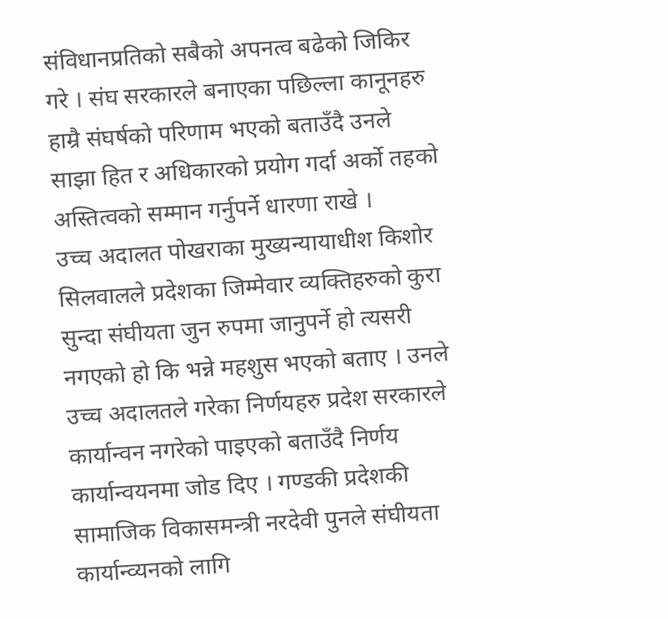संविधानप्रतिको सबैको अपनत्व बढेको जिकिर गरे । संघ सरकारले बनाएका पछिल्ला कानूनहरु हाम्रै संघर्षको परिणाम भएको बताउँदै उनले साझा हित र अधिकारको प्रयोग गर्दा अर्को तहको अस्तित्वको सम्मान गर्नुपर्ने धारणा राखे ।
उच्च अदालत पोखराका मुख्यन्यायाधीश किशोर सिलवालले प्रदेशका जिम्मेवार व्यक्तिहरुको कुरा सुन्दा संघीयता जुन रुपमा जानुपर्ने हो त्यसरी नगएको हो कि भन्ने महशुस भएको बताए । उनले उच्च अदालतले गरेका निर्णयहरु प्रदेश सरकारले कार्यान्वन नगरेको पाइएको बताउँदै निर्णय कार्यान्वयनमा जोड दिए । गण्डकी प्रदेशकी सामाजिक विकासमन्त्री नरदेवी पुनले संघीयता कार्यान्व्यनको लागि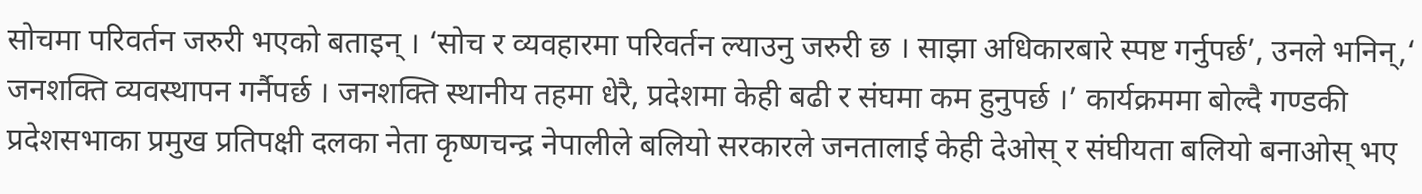सोचमा परिवर्तन जरुरी भएको बताइन् । ‘सोच र व्यवहारमा परिवर्तन ल्याउनु जरुरी छ । साझा अधिकारबारे स्पष्ट गर्नुपर्छ’, उनले भनिन्,‘ जनशक्ति व्यवस्थापन गर्नैपर्छ । जनशक्ति स्थानीय तहमा धेरै, प्रदेशमा केही बढी र संघमा कम हुनुपर्छ ।’ कार्यक्रममा बोल्दै गण्डकी प्रदेशसभाका प्रमुख प्रतिपक्षी दलका नेता कृष्णचन्द्र नेपालीले बलियो सरकारले जनतालाई केही देओस् र संघीयता बलियो बनाओस् भए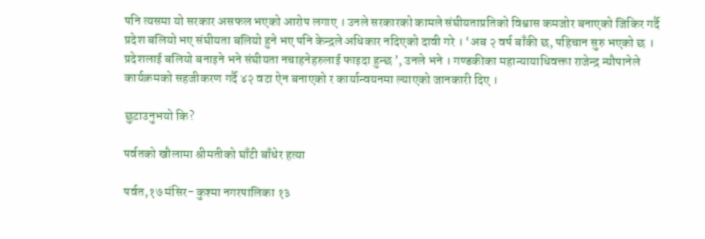पनि त्यसमा यो सरकार असफल भएको आरोप लगाए । उनले सरकारको कामले संघीयताप्रतिको विश्वास कमजोर बनाएको जिकिर गर्दै प्रदेश बलियो भए संघीयता बलियो हुने भए पनि केन्द्रले अधिकार नदिएको दावी गरे । ‘अब २ वर्ष बाँकी छ, पहिचान सुरु भएको छ । प्रदेशलाई बलियो बनाइने भने संघीयता नचाहनेहरुलाई फाइदा हुन्छ ’, उनले भने । गण्डकीका महान्यायाधिवक्ता राजेन्द्र न्यौपानेले कार्यक्रमको सहजीकरण गर्दै ४२ वटा ऐन बनाएको र कार्यान्वयनमा ल्याएको जानकारी दिए ।

छुटाउनुभयो कि?

पर्वतको खौलामा श्रीमतीको घाँटी बाँधेर हत्या

पर्वत,१७ मंसिर- कुश्मा नगरपालिका १३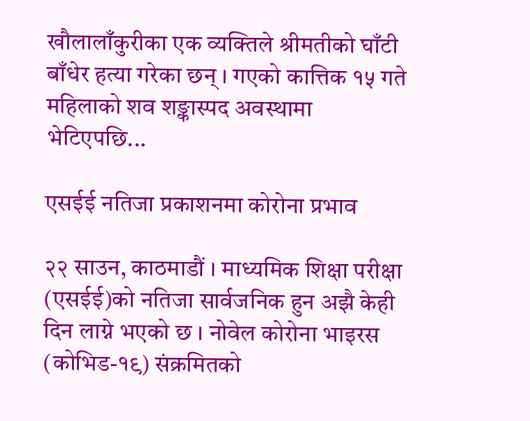खौलालाँकुरीका एक व्यक्तिले श्रीमतीको घाँटी बाँधेर हत्या गरेका छन् । गएको कात्तिक १५ गते महिलाको शव शङ्कास्पद अवस्थामा भेटिएपछि...

एसईई नतिजा प्रकाशनमा कोरोना प्रभाव

२२ साउन, काठमाडौं । माध्यमिक शिक्षा परीक्षा (एसईई)को नतिजा सार्वजनिक हुन अझै केही दिन लाग्ने भएको छ । नोवेल कोरोना भाइरस (कोभिड-१९) संक्रमितको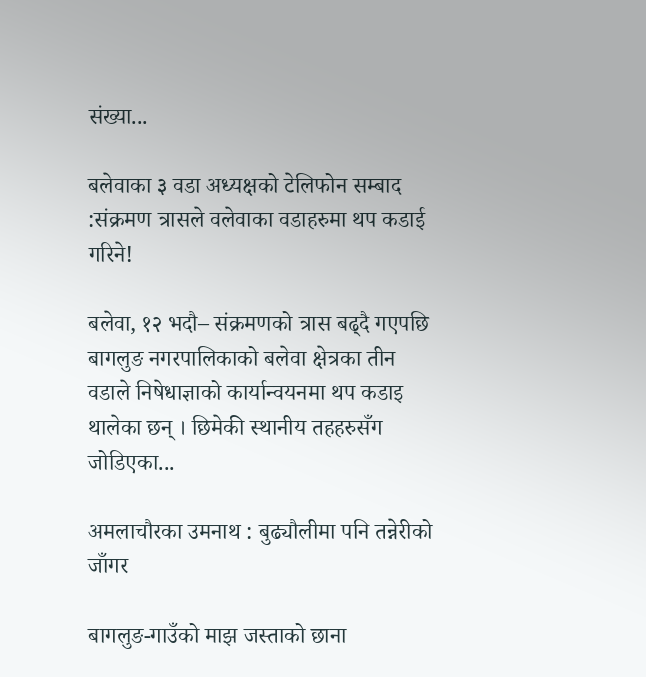संख्या...

बलेवाका ३ वडा अध्यक्षको टेलिफोन सम्बाद :संक्रमण त्रासले वलेवाका वडाहरुमा थप कडाई गरिने!

बलेवा, १२ भदौ– संक्रमणको त्रास बढ्दै गएपछि बागलुङ नगरपालिकाको बलेवा क्षेत्रका तीन वडाले निषेधाज्ञाको कार्यान्वयनमा थप कडाइ थालेका छन् । छिमेकी स्थानीय तहहरुसँग जोडिएका...

अमलाचौरका उमनाथ : बुढ्यौलीमा पनि तन्नेरीको जाँगर

बागलुङ-गाउँको माझ जस्ताको छाना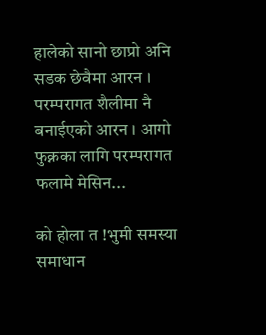हालेको सानो छाप्रो अनि सडक छेवैमा आरन । परम्परागत शैलीमा नै बनाईएको आरन । आगो फुक्नका लागि परम्परागत फलामे मेसिन...

को होला त !भुमी समस्या समाधान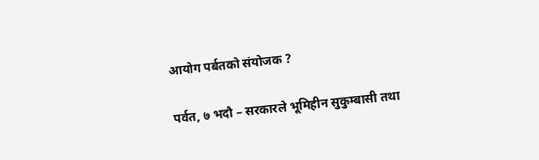आयोग पर्बतको संयोजक ?

पर्वत, ७ भदौ – सरकारले भूमिहीन सुकुम्बासी तथा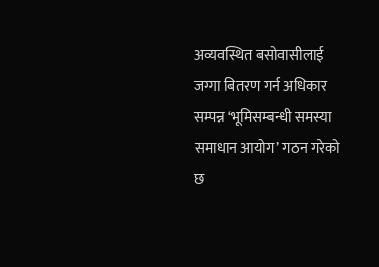अव्यवस्थित बसोवासीलाई जग्गा बितरण गर्न अधिकार सम्पन्न ‘भूमिसम्बन्धी समस्या समाधान आयोग’ गठन गरेको छ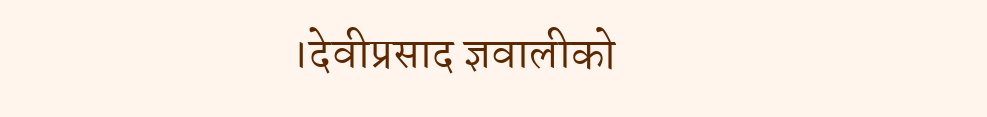।देवीप्रसाद ज्ञवालीको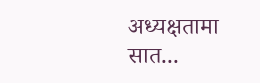अध्यक्षतामा सात...